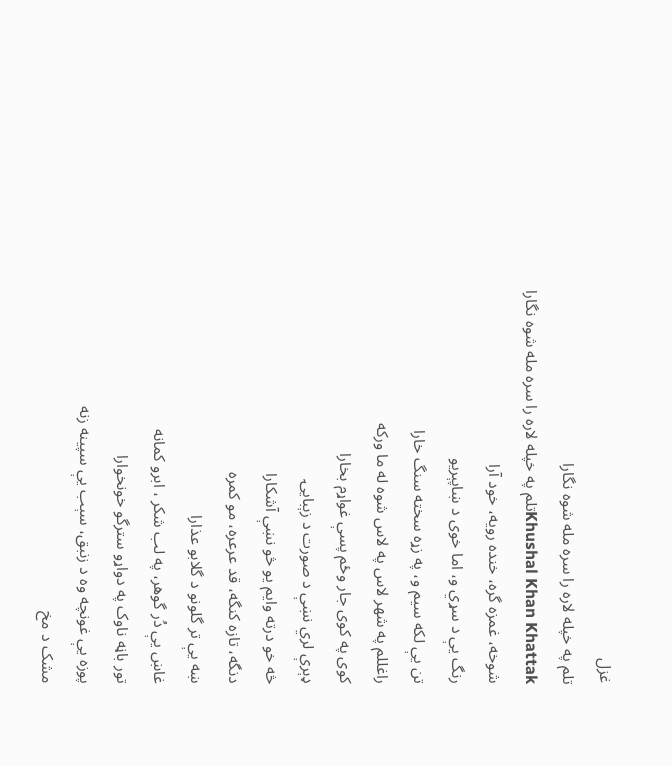غزل
تلم په خپله لاره را سره مله شوه نگارا
Khushal Khan Khattakتلم په خپله لاره را سره مله شوه نگارا
شوخه، غمزه گره، خنده رويه، خود آرا
رنگ يې د سړي و، اما خوی د ښاپېريو
تن يې لکه سيم و، په زړه سخته سنگ خارا
راغللم په شهر لاس په لاس شوه له ما ورکه
کوی په کوی جار وځم پسې غواړم بخارا
ډېرې لري نښې د صورت د زېبايۍ
څه خو درته وايم يو څو نښې آشکارا
دنگه، تازه کنگه، قد عرعره، مو کمره
ښه يې تر گلونو د گلابو عذارا
غاښ يې دُر گوهر، په لب شکر ، ابرو کمانه
تور باڼه ناوک په دواړو سترگو خونخوارا
پوزه يې غونچه وه د زنبق، سېب يې سپينه زنه
مشک د مخ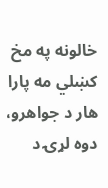خالونه په مخ کښلي مه پارا
هار د جواهرو، دوه لړۍ د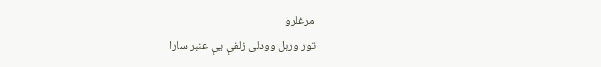مرغلرو
تور وربل وودلی زلفې يې عنبر سارا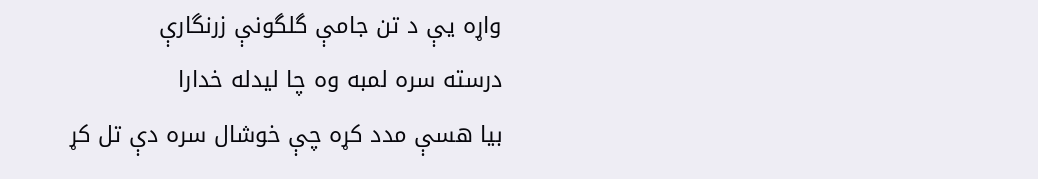واړه يې د تن جامې گلگونې زرنگارې
درسته سره لمبه وه چا ليدله خدارا
بيا هسې مدد کړه چې خوشال سره دې تل کړ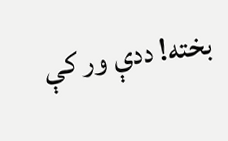بخته! ددې ور کې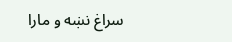سراغ نښه و مارا